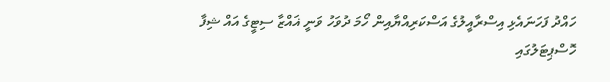ހައްދު ފަހަނައެޅި އިސްރާއީލުގެ އަސްކަރިއްޔާއިން ހޯމަ ދުވަހު ވަނީ ޣައްޒާ ސިޓީގެ އައް ޝިފާ ހޮސްޕިޓަލުގައި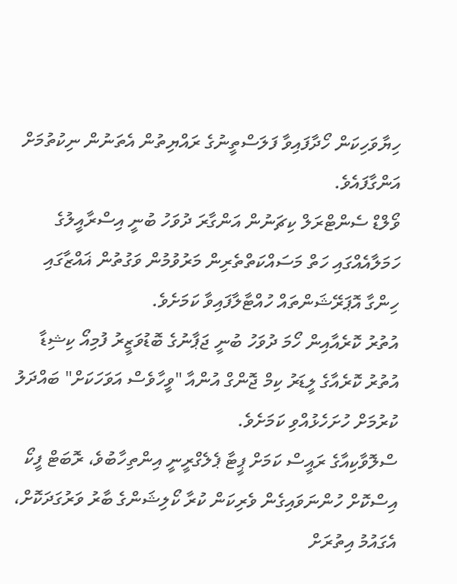ހިޔާވަހިކަން ހޯދާފައިވާ ފަލަސްތީނުގެ ރައްޔިތުން އެތަނުން ނިކުތުމަށް އަންގާފައެވެ.
ވޯލްޑް ސެންޓްރަލް ކިޗަނުން އަންގާރަ ދުވަހު ބުނީ އިސްރާއީލުގެ ހަމަލާއެއްގައި ހަތް މަސައްކަތްތެރިން މަރުވުމުން ވަގުތުން ޣައްޒާގައި ހިންގާ އޮޕަރޭޝަންތައް ހުއްޓާލާފައިވާ ކަމަށެވެ.
އުތުރު ކޮރެއާއިން ހޯމަ ދުވަހު ބުނީ ޖަޕާނުގެ ބޮޑުވަޒީރު ފުމިއޯ ކިޝިޑާ އުތުރު ކޮރެއާގެ ލީޑަރު ކިމް ޖޮންގް އުންއާ "ވީހާވެސް އަވަހަކަށް" ބައްދަލު ކުރުމަށް ހުށަހެޅުއްވި ކަމަށެވެ.
ސްލޮވާކިއާގެ ރައީސް ކަމަށް ޕީޓާ ޕެލެގްރީނީ އިންތިހާބުވެ، ރޮބަޓް ފީކޯ އިސްކޮށް ހުންނަވައިގެން ވެރިކަން ކުރާ ކޯލިޝަންގެ ބާރު ވަރުގަދަކޮށް، އެގައުމު އިތުރަށް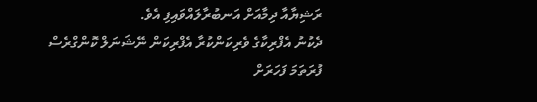ރަޝިޔާއާ ދިމާއަށް އަނބުރާލައްވައިފި އެވެ.
ދެކުނު އެފްރިކާގެ ވެރިކަންކުރާ އެފްރިކަން ނޭޝަނަލް ކޮންގްރެސް ފުރަތަމަ ފަހަރަށް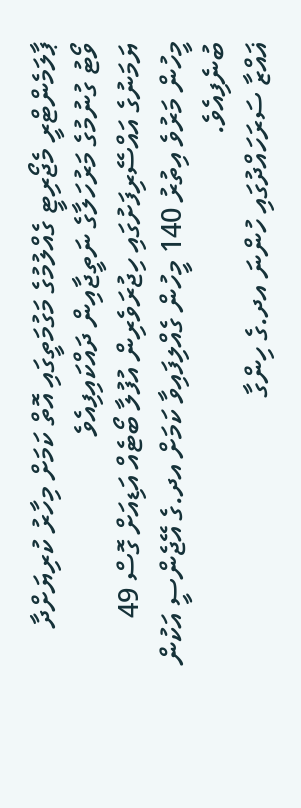ޕާލަމެންޓްރީ މެޖޯރިޓީ ގެއްލުމުގެ މަގުމަތީގައި އޮތް ކަމަށް މިހާރު ކުރިޔަށްދާ ވޯޓު ގުނުމުގެ މަރުހަލާގެ ނަތީޖާއިން ދައްކައިފިއެވެ
ޔަމަނުގެ އައްސޭރިފަށުގައި ހިޖުރަވެރިން އުފުލާ ބޯޓެއް އަޑިއަށް ގޮސް 49 މީހުން މަރުވެ އިތުރު 140 މީހުން ގެއްލިފައިވާ ކަމަށް އދ.ގެ އޭޖެންސީ އަކުން ބުނެފިއެވެ.
ޣައްޒާ ސަރަހައްދުގައި ހުންނަ އދ.ގެ ހިންގާ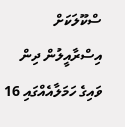ސްކޫލަކަށް އިސްރާއީލުން ދިން ވައިގެ ހަމަލާއެއްގައި 16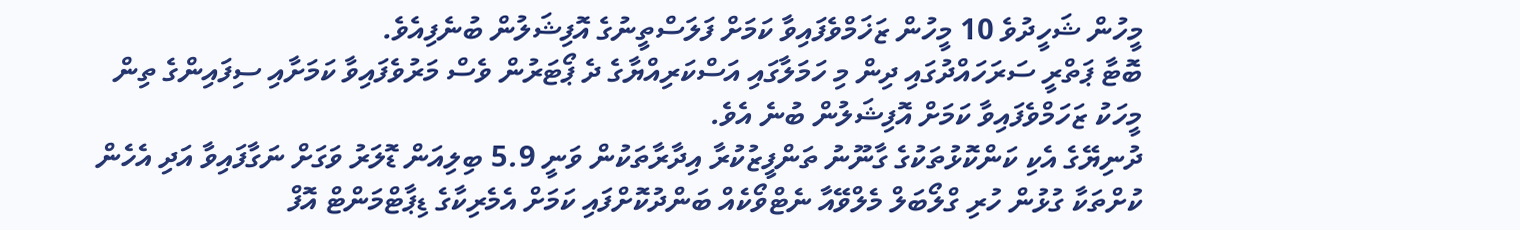މީހުން ޝަހީދުވެ 10 މީހުން ޒަޚަމްވެފައިވާ ކަމަށް ފަލަސްތީނުގެ އޮފިޝަލުން ބުނެފިއެވެ.
ބޮޓާ ޕަތްރީ ސަރަހައްދުގައި ދިން މި ހަމަލާގައި އަސްކަރިއްޔާގެ ދެ ޕޯޓަރުން ވެސް މަރުވެފައިވާ ކަމަށާއި ސިފައިންގެ ތިން މީހަކު ޒަހަމްވެފައިވާ ކަމަށް އޮފިޝަލުން ބުނެ އެވެ.
ދުނިޔޭގެ އެކި ކަންކޮޅުތަކުގެ ގާނޫނު ތަންފީޒުކުރާ އިދާރާތަކުން ވަނީ 5.9 ބިލިއަން ޑޮލަރު ވަގަށް ނަގާފައިވާ އަދި އެހެން ކުށްތަކާ ގުޅުން ހުރި ގްލޯބަލް މެލްވޭއާ ނެޓްވޯކެއް ބަންދުކޮށްފައި ކަމަށް އެމެރިކާގެ ޑިޕާޓްމަންޓް އޮފް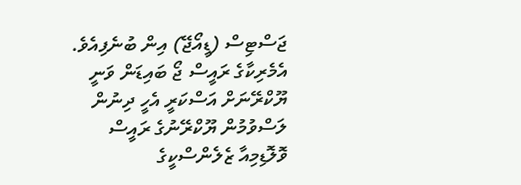ޖަސްޓިސް (ޑީއޯޖޭ) އިން ބުނެފިއެވެ.
އެމެރިކާގެ ރައީސް ޖޯ ބައިޑަން ވަނީ ޔޫކްރޭނަށް އަސްކަރީ އެހީ ދިނުން ލަސްވުމުން ޔޫކްރޭނުގެ ރައީސް ވޮލޮޑިމިއާ ޒެލެންސްކީގެ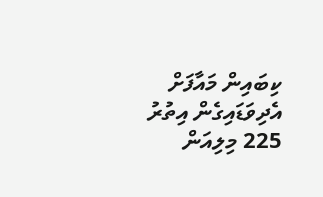ކިބައިން މައާފަށް އެދިވަޑައިގެން އިތުރު 225 މިލިއަން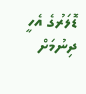ޑޮލަރުގެ އެހީ ދިނުމަށް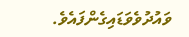ވައުދުވެވަޑައިގެންފައެވެ.